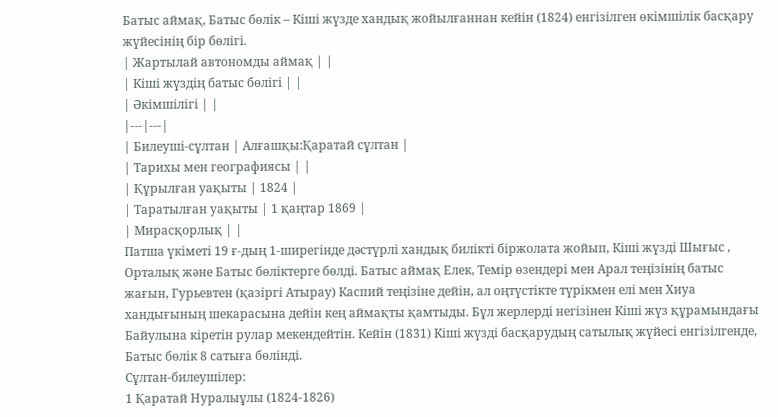Батыс аймақ, Батыс бөлік – Кіші жүзде хандық жойылғаннан кейін (1824) енгізілген өкімшілік басқару жүйесінің бір бөлігі.
| Жартылай автономды аймақ | |
| Кіші жүздің батыс бөлігі | |
| Әкімшілігі | |
|---|---|
| Билеуші-сұлтан | Алғашқы:Қаратай сұлтан |
| Тарихы мен географиясы | |
| Құрылған уақыты | 1824 |
| Таратылған уақыты | 1 қаңтар 1869 |
| Мирасқорлық | |
Патша үкіметі 19 ғ-дың 1-ширегінде дәстүрлі хандық билікті біржолата жойып, Кіші жүзді Шығыс , Орталық және Батыс бөліктерге бөлді. Батыс аймақ Елек, Темір өзендері мен Арал теңізінің батыс жағын, Гурьевтен (қазіргі Атырау) Каспий теңізіне дейін, ал оңтүстікте түрікмен елі мен Хиуа хандығының шекарасына дейін кең аймақты қамтыды. Бұл жерлерді негізінен Кіші жүз құрамындағы Байулына кіретін рулар мекендейтін. Кейін (1831) Кіші жүзді басқарудың сатылық жүйесі енгізілгенде, Батыс бөлік 8 сатыға бөлінді.
Сұлтан-билеушілер:
1 Қаратай Нуралыұлы (1824-1826)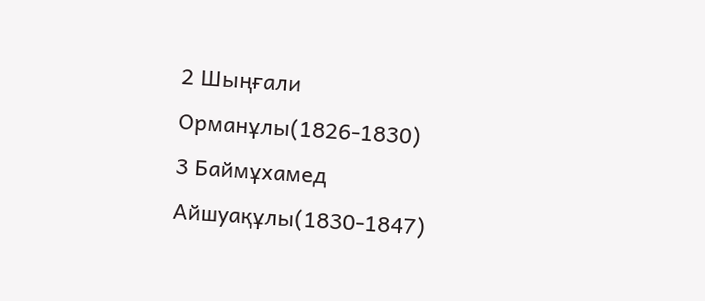2 Шыңғали Орманұлы(1826-1830)
3 Баймұхамед Айшуақұлы(1830-1847)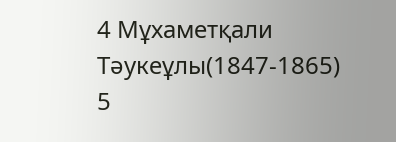4 Мұхаметқали Тәукеұлы(1847-1865)
5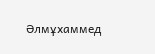Әлмұхаммед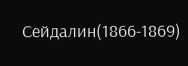Сейдалин(1866-1869)